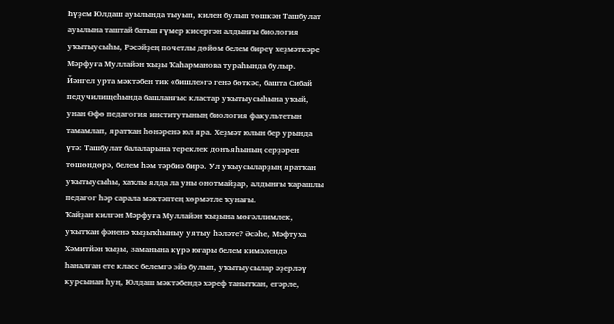Һүҙем Юлдаш ауылында тыуып, килен булып төшкән Ташбулат ауылына таштай батып ғүмер кисергән алдынғы биология уҡытыусыһы, Рәсәйҙең почетлы дөйөм белем биреү хеҙмәткәре Мәрфуға Муллайән ҡыҙы Ҡаһарманова тураһында булыр.
Йәнгел урта мәктәбен тик «бишле»гә генә бөткәс, башта Сибай педучилищеһында башланғыс кластар уҡытыусыһына уҡый, унан Өфө педагогия институтының биология факультетын тамамлап, яратҡан һөнәренә юл яра. Хеҙмәт юлын бер урында үтә: Ташбулат балаларына тереклек донъяһының серҙәрен төшөндөрә, белем һәм тәрбиә бирә. Ул уҡыусыларҙың яратҡан уҡытыусыһы, хаҡлы ялда ла уны онотмайҙар, алдынғы ҡарашлы педагог һәр сарала мәктәптең хөрмәтле ҡунағы.
Ҡайҙан килгән Мәрфуға Муллайән ҡыҙына мөғәллимлек, уҡытҡан фәненә ҡыҙыҡһыныу уятыу һәләте? Әсәһе, Мәфтуха Хәмитйән ҡыҙы, заманына күрә юғары белем кимәлендә һаналған ете класс белемгә эйә булып, уҡытыусылар әҙерләү курсынан һуң, Юлдаш мәктәбендә хәреф танытҡан, егәрле,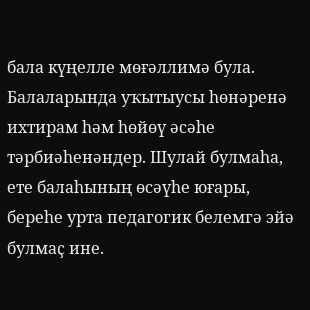бала күңелле мөғәллимә була. Балаларында уҡытыусы һөнәренә ихтирам һәм һөйөү әсәһе тәрбиәһенәндер. Шулай булмаһа, ете балаһының өсәүһе юғары, береһе урта педагогик белемгә эйә булмаҫ ине.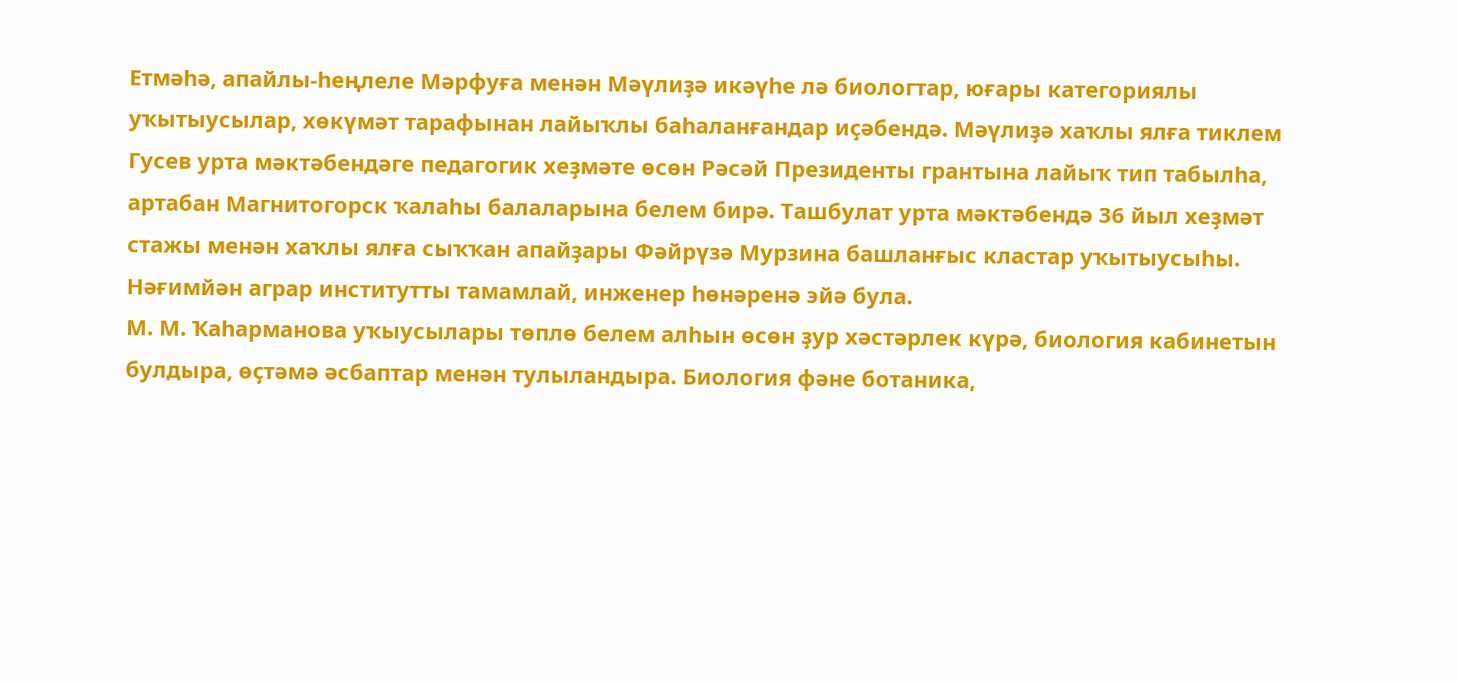Етмәһә, апайлы-һеңлеле Мәрфуға менән Мәүлиҙә икәүһе лә биологтар, юғары категориялы уҡытыусылар, хөкүмәт тарафынан лайыҡлы баһаланғандар иҫәбендә. Мәүлиҙә хаҡлы ялға тиклем Гусев урта мәктәбендәге педагогик хеҙмәте өсөн Рәсәй Президенты грантына лайыҡ тип табылһа, артабан Магнитогорск ҡалаһы балаларына белем бирә. Ташбулат урта мәктәбендә 36 йыл хеҙмәт стажы менән хаҡлы ялға сыҡҡан апайҙары Фәйрүзә Мурзина башланғыс кластар уҡытыусыһы. Нәғимйән аграр институтты тамамлай, инженер һөнәренә эйә була.
М. М. Ҡаһарманова уҡыусылары төплө белем алһын өсөн ҙур хәстәрлек күрә, биология кабинетын булдыра, өҫтәмә әсбаптар менән тулыландыра. Биология фәне ботаника,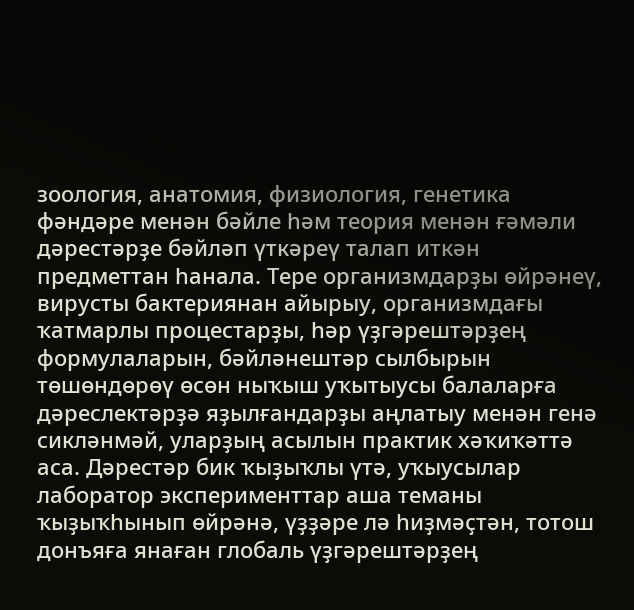зоология, анатомия, физиология, генетика фәндәре менән бәйле һәм теория менән ғәмәли дәрестәрҙе бәйләп үткәреү талап иткән предметтан һанала. Тере организмдарҙы өйрәнеү, вирусты бактериянан айырыу, организмдағы ҡатмарлы процестарҙы, һәр үҙгәрештәрҙең формулаларын, бәйләнештәр сылбырын төшөндөрөү өсөн ныҡыш уҡытыусы балаларға дәреслектәрҙә яҙылғандарҙы аңлатыу менән генә сикләнмәй, уларҙың асылын практик хәҡиҡәттә аса. Дәрестәр бик ҡыҙыҡлы үтә, уҡыусылар лаборатор эксперименттар аша теманы ҡыҙыҡһынып өйрәнә, үҙҙәре лә һиҙмәҫтән, тотош донъяға янаған глобаль үҙгәрештәрҙең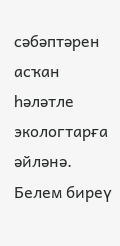сәбәптәрен асҡан һәләтле экологтарға әйләнә.
Белем биреү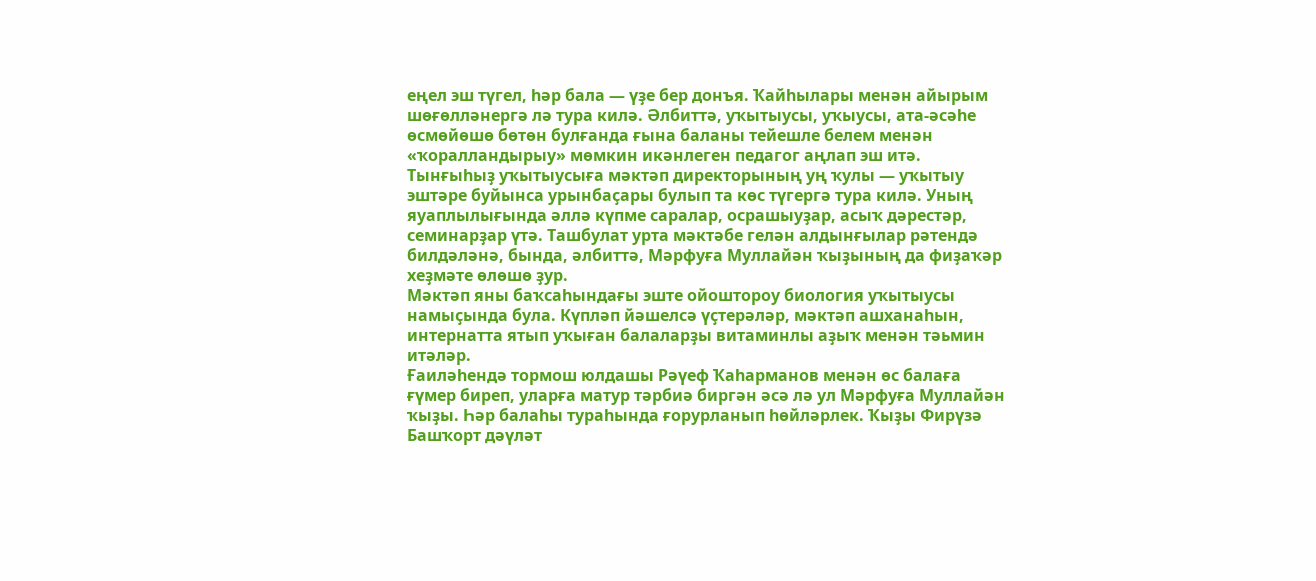еңел эш түгел, һәр бала — үҙе бер донъя. Ҡайһылары менән айырым шөғөлләнергә лә тура килә. Әлбиттә, уҡытыусы, уҡыусы, ата-әсәһе өсмөйөшө бөтөн булғанда ғына баланы тейешле белем менән «ҡоралландырыу» мөмкин икәнлеген педагог аңлап эш итә.
Тынғыһыҙ уҡытыусыға мәктәп директорының уң ҡулы — уҡытыу эштәре буйынса урынбаҫары булып та көс түгергә тура килә. Уның яуаплылығында әллә күпме саралар, осрашыуҙар, асыҡ дәрестәр, семинарҙар үтә. Ташбулат урта мәктәбе гелән алдынғылар рәтендә билдәләнә, бында, әлбиттә, Мәрфуға Муллайән ҡыҙының да фиҙаҡәр хеҙмәте өлөшө ҙур.
Мәктәп яны баҡсаһындағы эште ойоштороу биология уҡытыусы намыҫында була. Күпләп йәшелсә үҫтерәләр, мәктәп ашханаһын, интернатта ятып уҡыған балаларҙы витаминлы аҙыҡ менән тәьмин итәләр.
Ғаиләһендә тормош юлдашы Рәүеф Ҡаһарманов менән өс балаға ғүмер биреп, уларға матур тәрбиә биргән әсә лә ул Мәрфуға Муллайән ҡыҙы. Һәр балаһы тураһында ғорурланып һөйләрлек. Ҡыҙы Фирүзә Башҡорт дәүләт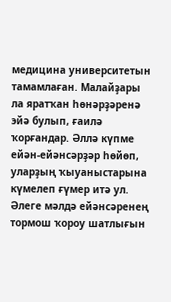медицина университетын тамамлаған. Малайҙары ла яратҡан һөнәрҙәренә эйә булып, ғаилә ҡорғандар. Әллә күпме ейән-ейәнсәрҙәр һөйөп, уларҙың ҡыуаныстарына күмелеп ғүмер итә ул. Әлеге мәлдә ейәнсәренең тормош ҡороу шатлығын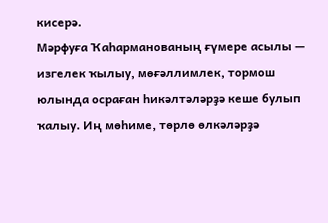кисерә.
Мәрфуға Ҡаһарманованың ғүмере асылы — изгелек ҡылыу, мөғәллимлек, тормош юлында осраған һикәлтәләрҙә кеше булып ҡалыу. Иң мөһиме, төрлө өлкәләрҙә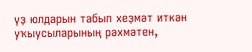үҙ юлдарын табып хеҙмәт иткән уҡыусыларының рәхмәтен,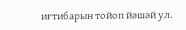иғтибарын тойоп йәшәй ул.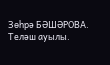Зөһрә БӘШӘРОВА.
Теләш ауылы.